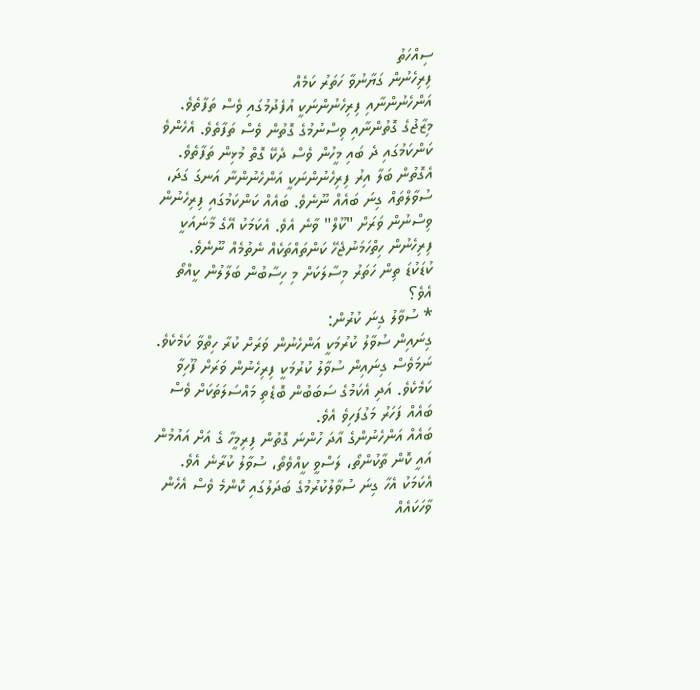ސިއްހަތު
ފިރިހެނުން ގަޔާނުވާ ހަތަރު ކަމެއް
އަންހެނުންނާއި ފިރިހެނުންނަކީ އުފެދުމުގައި ވެސް ތަފާތެވެ. މިޒާޖުގެ ގޮތުންނާއި ވިސްނުމުގެ ގޮތުން ވެސް ތަފާތެވެ. އެހެންވެ ކަންކަމުގައި ދެ ބައި މީހުން ވެސް ދެކޭ ގޮތް މުޅިން ތަފާތެވެ.
އެގޮތުން ބަލާ އިރު ފިރިހެނުންނަކީ އަންހެނުންނާ އަނގަ ގަދަ، ސުވާލްތައް ގިނަ ބައެއް ނޫނެވެ. ބައެއް ކަންކަމުގައި ފިރިހެނުން ވިސްނުން ވަރަށް "ކޫލް" ވާނެ އެވެ. އެކަމަކު އޭގެ މާނައަކީ ފިރިހެނުން ހިތްހަމަނުޖެހޭ ކަންތައްތަކެއް ނެތުމެއް ނޫނެވެ.
ކުޑަކުޑަ ތިން ހަތަރު މިސާލަކަށް މި ހިސާބުން ބަލާލުން ކީއްތޯ އެވެ؟
* ސުވާލު ގިނަ ކުރުން:
ގިނައިން ސުވާލު ކުރުމަކީ އަންހެނުން ވަރަށް ކުރާ ހިތްވާ ކަމެކެވެ. ނަމަވެސް ގިނައިން ސުވާލު ކުރުމަކީ ފިރިހެނުން ވަރަށް ފޫހިވާ ކަމެކެވެ. އަދި އެކަމުގެ ސަބަބުން ބޮޑެތި މައްސަލަތަކަށް ވެސް ބައެއް ފަހަރު މަގުފަހިވެ އެވެ.
ބައެއް އަންހެނުންގެ އާދަ ހުންނަ ގޮތުން ފިރިމީހާ ގެ އަށް އައުމުން އައީ ކޮން ތާކުންތޯ، ލަސްވީ ކީއްވެތޯ، ސުވާލު ކުރާނެ އެވެ.
އެކަމަކު އެހާ ގިނަ ސުވާލުކުރުމުގެ ބަދަލުގައި ކޮންމެ ވެސް އެހެން ވާހަކައެއް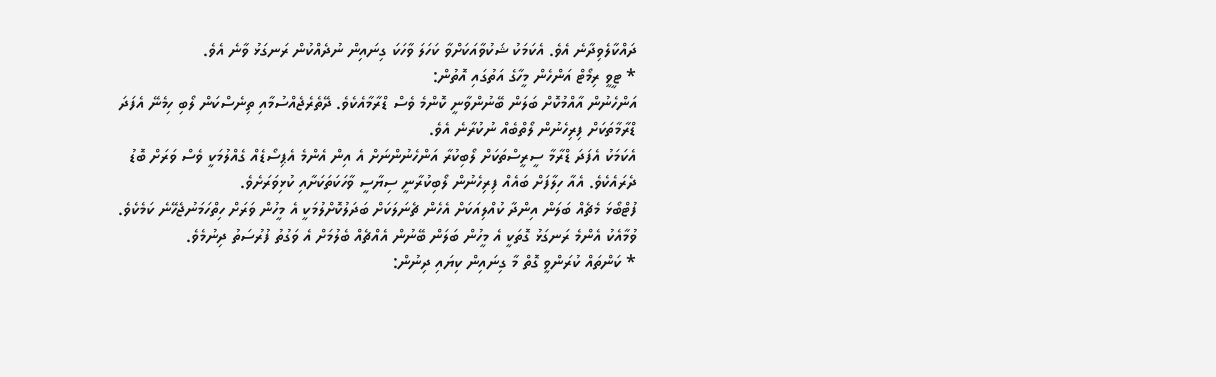ދައްކާލެވިދާނެ އެވެ. އެކަމަކު ޝަކުވާއަކަށްވާ ކަހަލަ ވާހަކަ ގިނައިން ނުދެއްކުން ރަނގަޅު ވާނެ އެވެ.
* ޓީވީ ރިމޯޓް އަންހެން މީހާގެ އަތުގައި އޮތުން:
އަންހެނުން އާއްމުކޮށް ބަލަން ބޭނުންވާނީ ކޮންމެ ވެސް ޑްރާމާއެކެވެ. ދޭތެރެޖެއްސުމާއި ތިނެސްކަން ލޯބި ހިމެނޭ އެފަދަ ޑްރާމާތަކަށް ފިރިހެނުން ލޯތްބެއް ނުކުރާނެ އެވެ.
އެކަމަކު އެފަދަ ޑްރާމާ ސީރީސްތަކަށް ލޯބިކުރާ އަންހެނުންނަށް އެ އިން އެންމެ އެޕިސޯޑެއް ގެއްލުމަކީ ވެސް ވަރަށް ބޮޑު ދެރައެކެވެ. އެއާ ހިލާފަށް ބައެއް ފިރިހެނުން ލޯބިކުރާނީ ސިޔާސީ ވާހަކަތަކަށާއި ކުޅިވަރަށެވެ.
ފުޓްބޯޅަ މެޗެއް ބަލަން އިންދާ ކުއްލިއަކަށް އެހެން ޗެނަލަކަށް ބަދަލުކޮށްލުމަކީ އެ މީހުން ވަރަށް ހިތްހަމަނުޖެހޭނެ ކަމެކެވެ. ވުމާއެކު އެންމެ ރަނގަޅު ގޮތަކީ އެ މީހުން ބަލަން ބޭނުން އެއްޗެއް ބެލުމަށް އެ ވަގުތު ފުރުސަތު ދިނުމެވެ.
* ކަންތައް ކުރަންވީ ގޮތް މާ ގިނައިން ކިޔައި ދިނުން: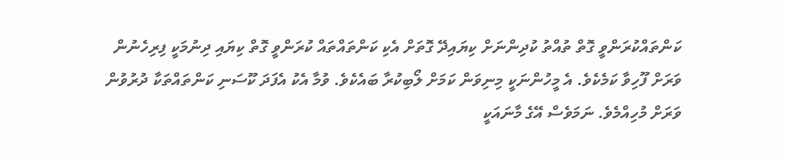ކަންތައްކުރަންވީ ގޮތް ތުއްތު ކުދިންނަށް ކިޔައިދޭ ގޮތަށް އެކި ކަންތައްތައް ކުރަންވީ ގޮތް ކިޔައި ދިނުމަކީ ފިރިހެނުން ވަރަށް ފޫހިވާ ކަމެކެވެ. އެ މީހުންނަކީ މިނިވަން ކަމަށް ލޯބިކުރާ ބައެކެވެ. ވުމާ އެކު އެފަދަ ކޫސަނި ކަންތައްތަކާ ދުރުވުން ވަރަށް މުހިއްމެވެ. ނަމަވެސް އޭގެ މާނައަކީ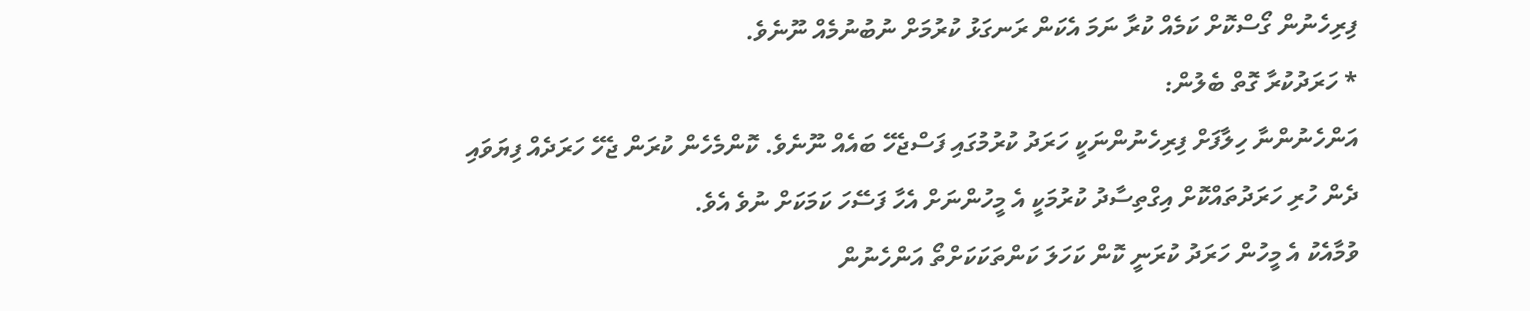ފިރިހެނުން ގޯސްކޮށް ކަމެއް ކުރާ ނަމަ އެކަން ރަނގަޅު ކުރުމަށް ނުބުނުމެއް ނޫނެވެ.
* ހަރަދުކުރާ ގޮތް ބެލުން:
އަންހެނުންނާ ހިލާފަށް ފިރިހެނުންނަކީ ހަރަދު ކުރުމުގައި ފަސްޖެހޭ ބައެއް ނޫނެވެ. ކޮންމެހެން ކުރަން ޖެހޭ ހަރަދެއް ފިޔަވައި ދެން ހުރި ހަރަދުތައްކޮށް އިގްތިސާދު ކުރުމަކީ އެ މީހުންނަށް އެހާ ފަސޭހަ ކަމަކަށް ނުވެ އެވެ.
ވުމާއެކު އެ މީހުން ހަރަދު ކުރަނީ ކޮން ކަހަލަ ކަންތަކަކަށްތޯ އަންހެނުން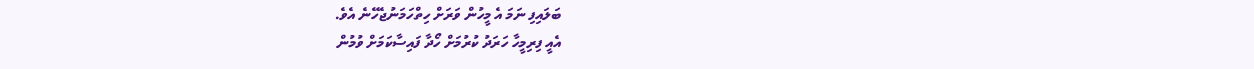ބަލައިފި ނަމަ އެ މީހުން ވަރަށް ހިތްހަމަނުޖެހޭނެ އެވެ.
އެއީ ފިރިމީހާ ހަރަދު ކުރުމަށް ހޯދާ ފައިސާކަމަށް ވުމުން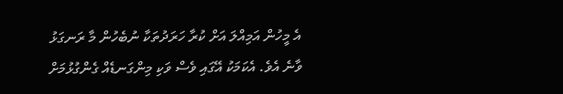އެ މީހުން އަމިއްލަ އަށް ކުރާ ހަރަދުތަކާ ނުބެހުން މާ ރަނގަޅު ވާނެ އެވެ. އެކަމަކު އޭގައި ވެސް ވަކި މިންގަނޑެއް ގެންގުޅުމަށް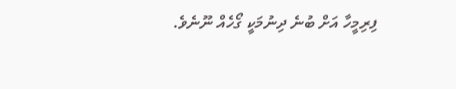ފިރިމީހާ އަށް ބުނެ ދިނުމަކީ ގޯހެއް ނޫނެވެ.